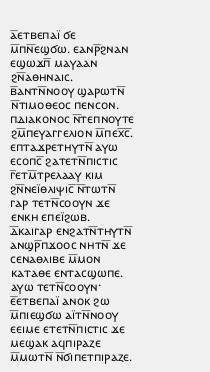ⲁ̅ⲉⲧⲃⲉⲡⲁⲓ̈ ϭⲉ ⲙ̅ⲡⲛ̅ⲉϣϭⲱ. ⲉⲁⲛⲣ̅ϩⲛⲁⲛ ⲉϣⲱϫⲡ̅ ⲙⲁⲩⲁⲁⲛ ϩⲛ̅ⲁⲑⲏⲛⲁⲓⲥ.
ⲃ̅ⲁⲛⲧⲛ̅ⲛⲟⲟⲩ ϣⲁⲣⲱⲧⲛ̅ ⲛ̅ⲧⲓⲙⲟⲑⲉⲟⲥ ⲡⲉⲛⲥⲟⲛ. ⲡⲇⲓⲁⲕⲟⲛⲟⲥ ⲛ̅ⲧⲉⲡⲛⲟⲩⲧⲉ ϩⲙ̅ⲡⲉⲩⲁⲅⲅⲉⲗⲓⲟⲛ ⲙ̅ⲡⲉⲭ̅ⲥ̅. ⲉⲡⲧⲁϫⲣⲉⲧⲏⲩⲧⲛ̅ ⲁⲩⲱ ⲉⲥⲟⲡⲥ̅ ϩⲁⲧⲉⲧⲛ̅ⲡⲓⲥⲧⲓⲥ
ⲅ̅ⲉⲧⲙ̅ⲧⲣⲉⲗⲁⲁⲩ ⲕⲓⲙ ϩⲛ̅ⲛⲉⲓ̈ⲑⲗⲓⲯⲓⲥ̅ ⲛ̅ⲧⲱⲧⲛ̅ ⲅⲁⲣ ⲧⲉⲧⲛ̅ⲥⲟⲟⲩⲛ ϫⲉ ⲉⲛⲕⲏ ⲉⲡⲉⲓ̈ϩⲱⲃ.
ⲇ̅ⲕⲁⲓⲅⲁⲣ ⲉⲛϩⲁⲧⲛ̅ⲧⲏⲩⲧⲛ̅ ⲁⲛϣⲣ̅ⲡϫⲟⲟⲥ ⲛⲏⲧⲛ̅ ϫⲉ ⲥⲉⲛⲁⲑⲗⲓⲃⲉ ⲙ̅ⲙⲟⲛ ⲕⲁⲧⲁⲑⲉ ⲉⲛⲧⲁⲥϣⲱⲡⲉ. ⲁⲩⲱ ⲧⲉⲧⲛ̅ⲥⲟⲟⲩⲛ·
ⲉ̅ⲉⲧⲃⲉⲡⲁⲓ̈ ⲁⲛⲟⲕ ϩⲱ ⲙ̅ⲡⲓⲉϣϭⲱ ⲁⲓ̈ⲧⲛ̅ⲛⲟⲟⲩ ⲉⲉⲓⲙⲉ ⲉⲧⲉⲧⲛ̅ⲡⲓⲥⲧⲓⲥ ϫⲉ ⲙⲉϣⲁⲕ ⲁϥⲡⲓⲣⲁⲍⲉ ⲙ̅ⲙⲱⲧⲛ̅ ⲛ̅ϭⲓⲡⲉⲧⲡⲓⲣⲁⲍⲉ.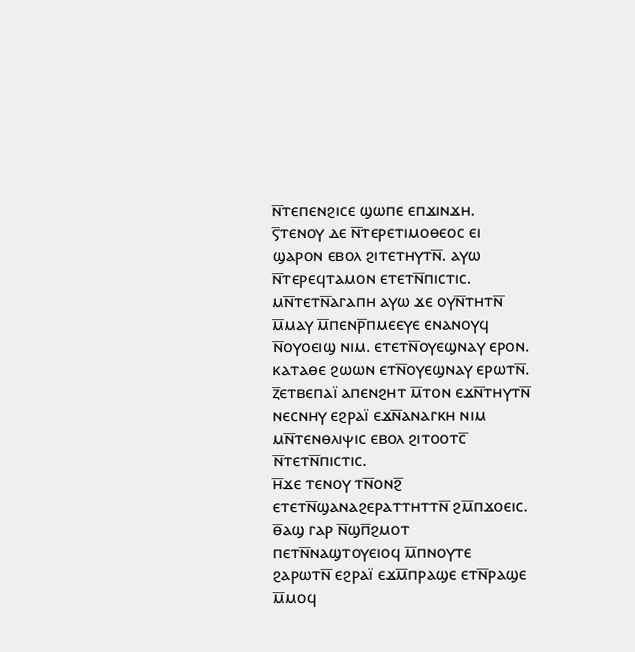ⲛ̅ⲧⲉⲡⲉⲛϩⲓⲥⲉ ϣⲱⲡⲉ ⲉⲡϫⲓⲛϫⲏ.
ⲋ̅ⲧⲉⲛⲟⲩ ⲇⲉ ⲛ̅ⲧⲉⲣⲉⲧⲓⲙⲟⲑⲉⲟⲥ ⲉⲓ ϣⲁⲣⲟⲛ ⲉⲃⲟⲗ ϩⲓⲧⲉⲧⲏⲩⲧⲛ̅. ⲁⲩⲱ ⲛ̅ⲧⲉⲣⲉϥⲧⲁⲙⲟⲛ ⲉⲧⲉⲧⲛ̅ⲡⲓⲥⲧⲓⲥ. ⲙⲛ̅ⲧⲉⲧⲛ̅ⲁⲅⲁⲡⲏ ⲁⲩⲱ ϫⲉ ⲟⲩⲛ̅ⲧⲏⲧⲛ̅ ⲙ̅ⲙⲁⲩ ⲙ̅ⲡⲉⲛⲣ̅ⲡⲙⲉⲉⲩⲉ ⲉⲛⲁⲛⲟⲩϥ ⲛ̅ⲟⲩⲟⲉⲓϣ ⲛⲓⲙ. ⲉⲧⲉⲧⲛ̅ⲟⲩⲉϣⲛⲁⲩ ⲉⲣⲟⲛ. ⲕⲁⲧⲁⲑⲉ ϩⲱⲱⲛ ⲉⲧⲛ̅ⲟⲩⲉϣⲛⲁⲩ ⲉⲣⲱⲧⲛ̅.
ⲍ̅ⲉⲧⲃⲉⲡⲁⲓ̈ ⲁⲡⲉⲛϩⲏⲧ ⲙ̅ⲧⲟⲛ ⲉϫⲛ̅ⲧⲏⲩⲧⲛ̅ ⲛⲉⲥⲛⲏⲩ ⲉϩⲣⲁⲓ̈ ⲉϫⲛ̅ⲁⲛⲁⲅⲕⲏ ⲛⲓⲙ ⲙⲛ̅ⲧⲉⲛⲑⲗⲓⲯⲓⲥ ⲉⲃⲟⲗ ϩⲓⲧⲟⲟⲧⲥ̅ ⲛ̅ⲧⲉⲧⲛ̅ⲡⲓⲥⲧⲓⲥ.
ⲏ̅ϫⲉ ⲧⲉⲛⲟⲩ ⲧⲛ̅ⲟⲛϩ̅ ⲉⲧⲉⲧⲛ̅ϣⲁⲛⲁϩⲉⲣⲁⲧⲧⲏⲧⲧⲛ̅ ϩⲙ̅ⲡϫⲟⲉⲓⲥ.
ⲑ̅ⲁϣ ⲅⲁⲣ ⲛ̅ϣⲡ̅ϩⲙⲟⲧ ⲡⲉⲧⲛ̅ⲛⲁϣⲧⲟⲩⲉⲓⲟϥ ⲙ̅ⲡⲛⲟⲩⲧⲉ ϩⲁⲣⲱⲧⲛ̅ ⲉϩⲣⲁⲓ̈ ⲉϫⲙ̅ⲡⲣⲁϣⲉ ⲉⲧⲛ̅ⲣⲁϣⲉ ⲙ̅ⲙⲟϥ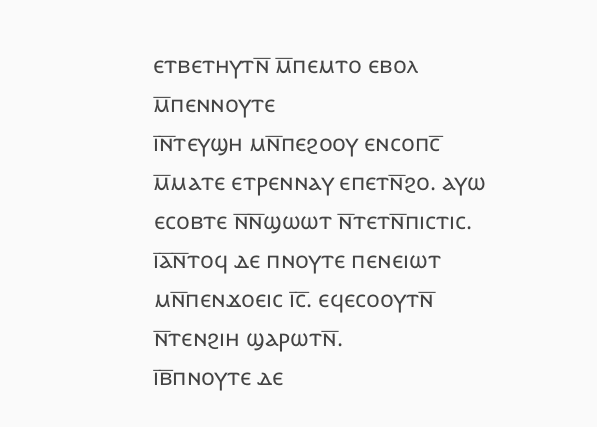ⲉⲧⲃⲉⲧⲏⲩⲧⲛ̅ ⲙ̅ⲡⲉⲙⲧⲟ ⲉⲃⲟⲗ ⲙ̅ⲡⲉⲛⲛⲟⲩⲧⲉ
ⲓ̅ⲛ̅ⲧⲉⲩϣⲏ ⲙⲛ̅ⲡⲉϩⲟⲟⲩ ⲉⲛⲥⲟⲡⲥ̅ ⲙ̅ⲙⲁⲧⲉ ⲉⲧⲣⲉⲛⲛⲁⲩ ⲉⲡⲉⲧⲛ̅ϩⲟ. ⲁⲩⲱ ⲉⲥⲟⲃⲧⲉ ⲛ̅ⲛ̅ϣⲱⲱⲧ ⲛ̅ⲧⲉⲧⲛ̅ⲡⲓⲥⲧⲓⲥ.
ⲓ̅ⲁ̅ⲛ̅ⲧⲟϥ ⲇⲉ ⲡⲛⲟⲩⲧⲉ ⲡⲉⲛⲉⲓⲱⲧ ⲙⲛ̅ⲡⲉⲛϫⲟⲉⲓⲥ ⲓ̅ⲥ̅. ⲉϥⲉⲥⲟⲟⲩⲧⲛ̅ ⲛ̅ⲧⲉⲛϩⲓⲏ ϣⲁⲣⲱⲧⲛ̅.
ⲓ̅ⲃ̅ⲡⲛⲟⲩⲧⲉ ⲇⲉ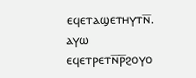ⲉϥⲉⲧⲁϣⲉⲧⲏⲩⲧⲛ̅. ⲁⲩⲱ ⲉϥⲉⲧⲣⲉⲧⲛ̅ⲣ̅ϩⲟⲩⲟ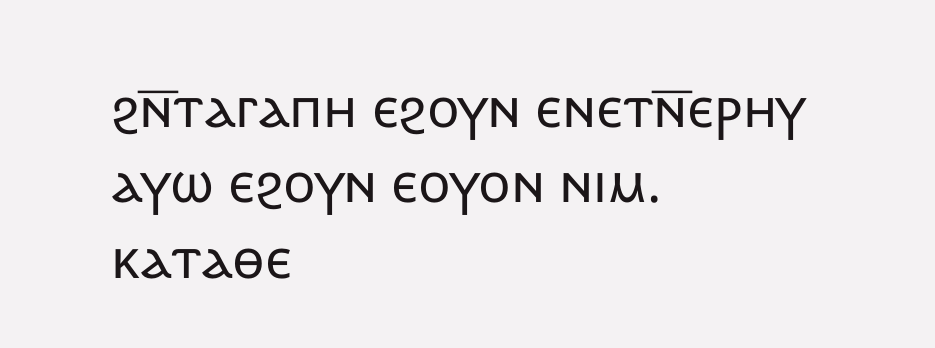ϩⲛ̅ⲧⲁⲅⲁⲡⲏ ⲉϩⲟⲩⲛ ⲉⲛⲉⲧⲛ̅ⲉⲣⲏⲩ ⲁⲩⲱ ⲉϩⲟⲩⲛ ⲉⲟⲩⲟⲛ ⲛⲓⲙ. ⲕⲁⲧⲁⲑⲉ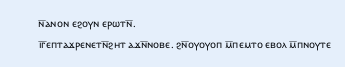ⲛ̅ⲁⲛⲟⲛ ⲉϩⲟⲩⲛ ⲉⲣⲱⲧⲛ̅.
ⲓ̅ⲅ̅ⲉⲡⲧⲁϫⲣⲉⲛⲉⲧⲛ̅ϩⲏⲧ ⲁϫⲛ̅ⲛⲟⲃⲉ. ϩⲛ̅ⲟⲩⲟⲩⲟⲡ ⲙ̅ⲡⲉⲙⲧⲟ ⲉⲃⲟⲗ ⲙ̅ⲡⲛⲟⲩⲧⲉ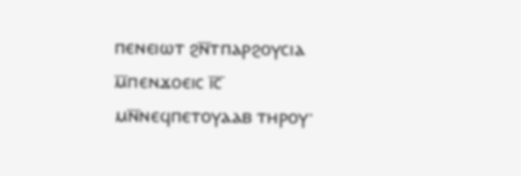ⲡⲉⲛⲉⲓⲱⲧ ϩⲛ̅ⲧⲡⲁⲣϩⲟⲩⲥⲓⲁ ⲙ̅ⲡⲉⲛϫⲟⲉⲓⲥ ⲓ̅ⲥ̅ ⲙⲛ̅ⲛⲉϥⲡⲉⲧⲟⲩⲁⲁⲃ ⲧⲏⲣⲟⲩ·